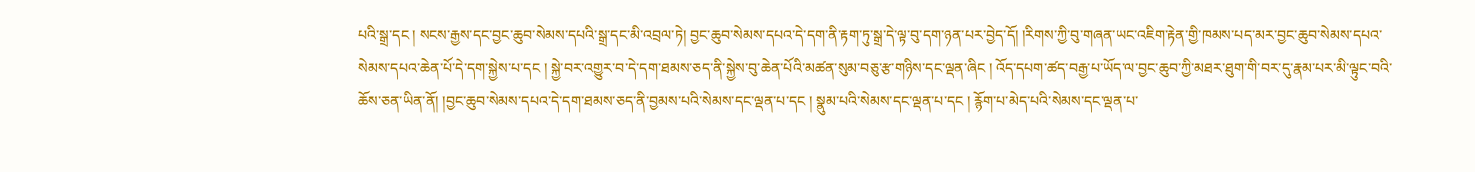པའི་སྒྲ་དང ། སངས་རྒྱས་དང་བྱང་ཆུབ་སེམས་དཔའི་སྒྲ་དང་མི་འབྲལ་ཏེ། བྱང་ཆུབ་སེམས་དཔའ་དེ་དག་ནི་རྟག་ཏུ་སྒྲ་དེ་ལྟ་བུ་དག་ཉན་པར་བྱེད་དོ། །རིགས་ཀྱི་བུ་གཞན་ཡང་འཇིག་རྟེན་གྱི་ཁམས་པད་མར་བྱང་ཆུབ་སེམས་དཔའ་སེམས་དཔའ་ཆེན་པོ་དེ་དག་སྐྱེས་པ་དང ། སྐྱེ་བར་འགྱུར་བ་དེ་དག་ཐམས་ཅད་ནི་སྐྱེས་བུ་ཆེན་པོའི་མཚན་སུམ་བཅུ་རྩ་གཉིས་དང་ལྡན་ཞིང ། འོད་དཔག་ཚད་བརྒྱ་པ་ཡོད་ལ་བྱང་ཆུབ་ཀྱི་མཐར་ཐུག་གི་བར་དུ་རྣམ་པར་མི་ལྟུང་བའི་ཆོས་ཅན་ཡིན་ནོ། །བྱང་ཆུབ་སེམས་དཔའ་དེ་དག་ཐམས་ཅད་ནི་བྱམས་པའི་སེམས་དང་ལྡན་པ་དང ། སྣུམ་པའི་སེམས་དང་ལྡན་པ་དང ། རྙོག་པ་མེད་པའི་སེམས་དང་ལྡན་པ་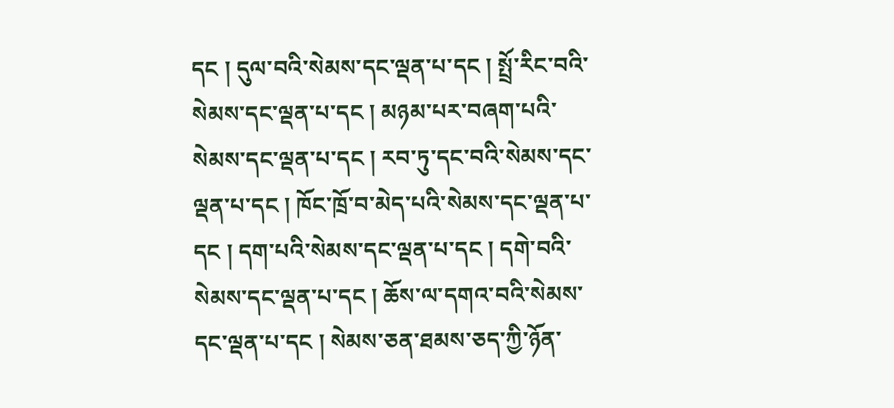དང ། དུལ་བའི་སེམས་དང་ལྡན་པ་དང ། སྤྲོ་རིང་བའི་སེམས་དང་ལྡན་པ་དང ། མཉམ་པར་བཞག་པའི་སེམས་དང་ལྡན་པ་དང ། རབ་ཏུ་དང་བའི་སེམས་དང་ལྡན་པ་དང ། ཁོང་ཁྲོ་བ་མེད་པའི་སེམས་དང་ལྡན་པ་དང ། དག་པའི་སེམས་དང་ལྡན་པ་དང ། དགེ་བའི་སེམས་དང་ལྡན་པ་དང ། ཆོས་ལ་དགའ་བའི་སེམས་དང་ལྡན་པ་དང ། སེམས་ཅན་ཐམས་ཅད་ཀྱི་ཉོན་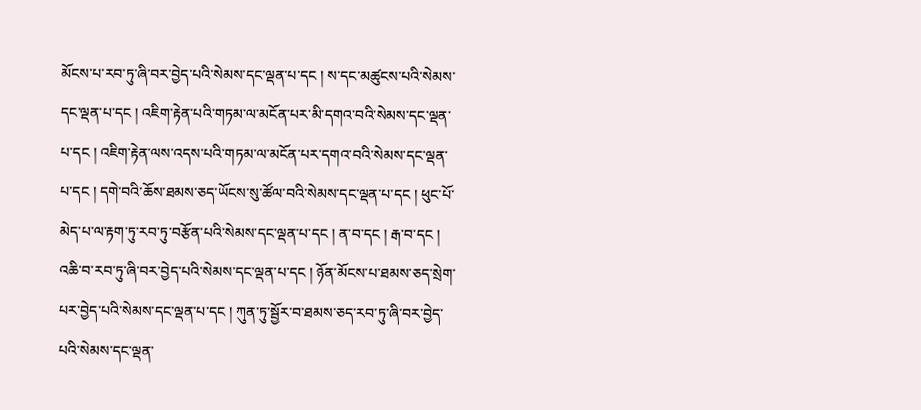མོངས་པ་རབ་ཏུ་ཞི་བར་བྱེད་པའི་སེམས་དང་ལྡན་པ་དང ། ས་དང་མཚུངས་པའི་སེམས་དང་ལྡན་པ་དང ། འཇིག་རྟེན་པའི་གཏམ་ལ་མངོན་པར་མི་དགའ་བའི་སེམས་དང་ལྡན་པ་དང ། འཇིག་རྟེན་ལས་འདས་པའི་གཏམ་ལ་མངོན་པར་དགའ་བའི་སེམས་དང་ལྡན་པ་དང ། དགེ་བའི་ཆོས་ཐམས་ཅད་ཡོངས་སུ་ཚོལ་བའི་སེམས་དང་ལྡན་པ་དང ། ཕུང་པོ་མེད་པ་ལ་རྟག་ཏུ་རབ་ཏུ་བརྩོན་པའི་སེམས་དང་ལྡན་པ་དང ། ན་བ་དང ། རྒ་བ་དང ། འཆི་བ་རབ་ཏུ་ཞི་བར་བྱེད་པའི་སེམས་དང་ལྡན་པ་དང ། ཉོན་མོངས་པ་ཐམས་ཅད་སྲེག་པར་བྱེད་པའི་སེམས་དང་ལྡན་པ་དང ། ཀུན་ཏུ་སྦྱོར་བ་ཐམས་ཅད་རབ་ཏུ་ཞི་བར་བྱེད་པའི་སེམས་དང་ལྡན་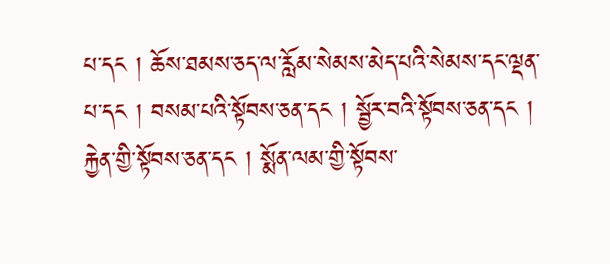པ་དང ། ཆོས་ཐམས་ཅད་ལ་རློམ་སེམས་མེད་པའི་སེམས་དང་ལྡན་པ་དང ། བསམ་པའི་སྟོབས་ཅན་དང ། སྦྱོར་བའི་སྟོབས་ཅན་དང ། རྐྱེན་གྱི་སྟོབས་ཅན་དང ། སྨོན་ལམ་གྱི་སྟོབས་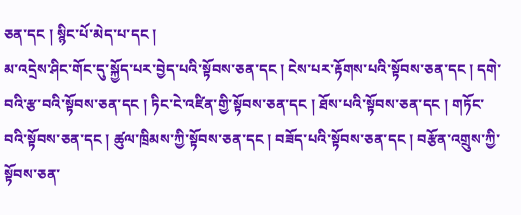ཅན་དང ། སྙིང་པོ་མེད་པ་དང །
མ་འདྲེས་ཤིང་གོང་དུ་སྐྱོད་པར་བྱེད་པའི་སྟོབས་ཅན་དང ། ངེས་པར་རྟོགས་པའི་སྟོབས་ཅན་དང ། དགེ་བའི་རྩ་བའི་སྟོབས་ཅན་དང ། ཏིང་ངེ་འཛིན་གྱི་སྟོབས་ཅན་དང ། ཐོས་པའི་སྟོབས་ཅན་དང ། གཏོང་བའི་སྟོབས་ཅན་དང ། ཚུལ་ཁྲིམས་ཀྱི་སྟོབས་ཅན་དང ། བཟོད་པའི་སྟོབས་ཅན་དང ། བརྩོན་འགྲུས་ཀྱི་སྟོབས་ཅན་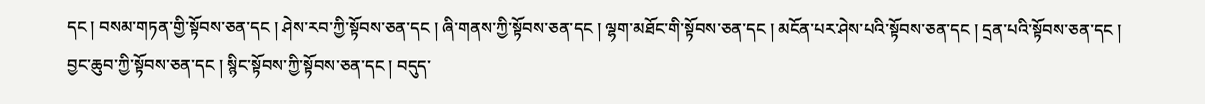དང ། བསམ་གཏན་གྱི་སྟོབས་ཅན་དང ། ཤེས་རབ་ཀྱི་སྟོབས་ཅན་དང ། ཞི་གནས་ཀྱི་སྟོབས་ཅན་དང ། ལྷག་མཐོང་གི་སྟོབས་ཅན་དང ། མངོན་པར་ཤེས་པའི་སྟོབས་ཅན་དང ། དྲན་པའི་སྟོབས་ཅན་དང ། བྱང་ཆུབ་ཀྱི་སྟོབས་ཅན་དང ། སྙིང་སྟོབས་ཀྱི་སྟོབས་ཅན་དང ། བདུད་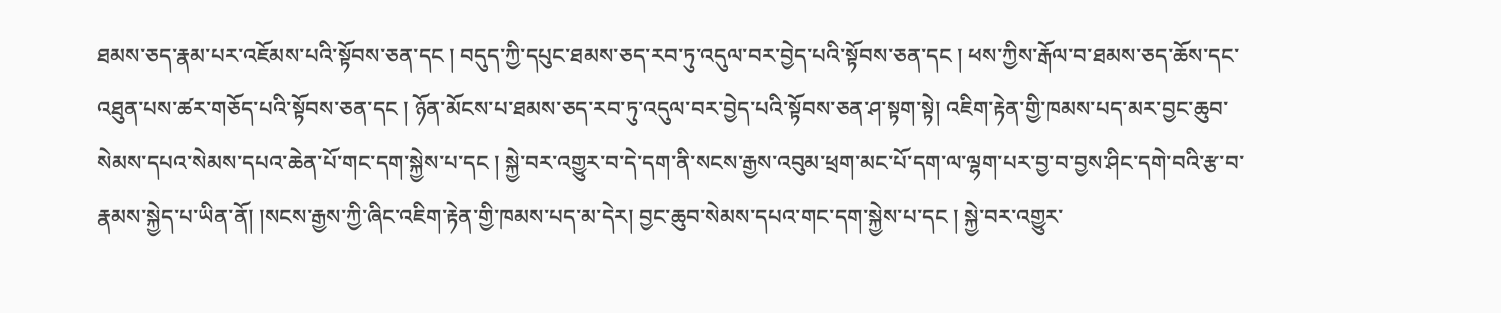ཐམས་ཅད་རྣམ་པར་འཇོམས་པའི་སྟོབས་ཅན་དང ། བདུད་ཀྱི་དཔུང་ཐམས་ཅད་རབ་ཏུ་འདུལ་བར་བྱེད་པའི་སྟོབས་ཅན་དང ། ཕས་ཀྱིས་རྒོལ་བ་ཐམས་ཅད་ཆོས་དང་འཐུན་པས་ཚར་གཅོད་པའི་སྟོབས་ཅན་དང ། ཉོན་མོངས་པ་ཐམས་ཅད་རབ་ཏུ་འདུལ་བར་བྱེད་པའི་སྟོབས་ཅན་ཤ་སྟག་སྟེ། འཇིག་རྟེན་གྱི་ཁམས་པད་མར་བྱང་ཆུབ་སེམས་དཔའ་སེམས་དཔའ་ཆེན་པོ་གང་དག་སྐྱེས་པ་དང ། སྐྱེ་བར་འགྱུར་བ་དེ་དག་ནི་སངས་རྒྱས་འབུམ་ཕྲག་མང་པོ་དག་ལ་ལྷག་པར་བྱ་བ་བྱས་ཤིང་དགེ་བའི་རྩ་བ་རྣམས་སྐྱེད་པ་ཡིན་ནོ། །སངས་རྒྱས་ཀྱི་ཞིང་འཇིག་རྟེན་གྱི་ཁམས་པད་མ་དེར། བྱང་ཆུབ་སེམས་དཔའ་གང་དག་སྐྱེས་པ་དང ། སྐྱེ་བར་འགྱུར་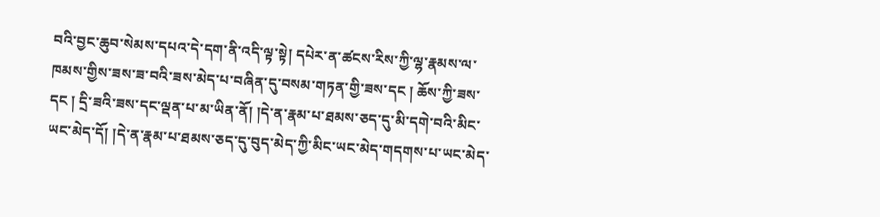བའི་བྱང་ཆུབ་སེམས་དཔའ་དེ་དག་ནི་འདི་ལྟ་སྟེ། དཔེར་ན་ཚངས་རིས་ཀྱི་ལྷ་རྣམས་ལ་ཁམས་གྱིས་ཟས་ཟ་བའི་ཟས་མེད་པ་བཞིན་དུ་བསམ་གཏན་གྱི་ཟས་དང ། ཆོས་ཀྱི་ཟས་དང ། དྲི་ཟའི་ཟས་དང་ལྡན་པ་མ་ཡིན་ནོ། །དེ་ན་རྣམ་པ་ཐམས་ཅད་དུ་མི་དགེ་བའི་མིང་ཡང་མེད་དོ། །དེ་ན་རྣམ་པ་ཐམས་ཅད་དུ་བུད་མེད་ཀྱི་མིང་ཡང་མེད་གདགས་པ་ཡང་མེད་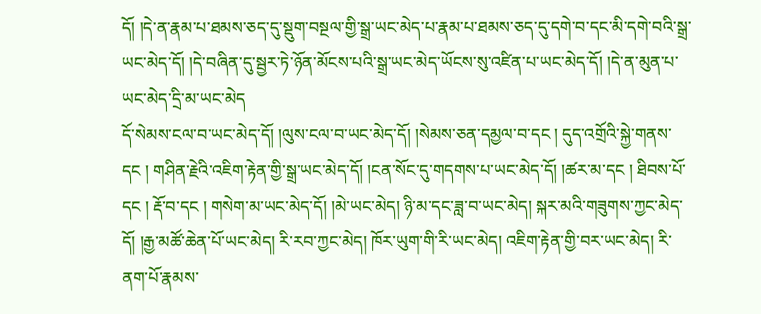དོ། །དེ་ན་རྣམ་པ་ཐམས་ཅད་དུ་སྡུག་བསྔལ་གྱི་སྒྲ་ཡང་མེད་པ་རྣམ་པ་ཐམས་ཅད་དུ་དགེ་བ་དང་མི་དགེ་བའི་སྒྲ་ཡང་མེད་དོ། །དེ་བཞིན་དུ་སྦྱར་ཏེ་ཉོན་མོངས་པའི་སྒྲ་ཡང་མེད་ཡོངས་སུ་འཛིན་པ་ཡང་མེད་དོ། །དེ་ན་མུན་པ་ཡང་མེད་དྲི་མ་ཡང་མེད
དོ་སེམས་ངལ་བ་ཡང་མེད་དོ། །ལུས་ངལ་བ་ཡང་མེད་དོ། །སེམས་ཅན་དམྱལ་བ་དང ། དུད་འགྲོའི་སྐྱེ་གནས་དང ། གཤིན་རྗེའི་འཇིག་རྟེན་གྱི་སྒྲ་ཡང་མེད་དོ། །ངན་སོང་དུ་གདགས་པ་ཡང་མེད་དོ། །ཚར་མ་དང ། ཐིབས་པོ་དང ། རྡོ་བ་དང ། གསེག་མ་ཡང་མེད་དོ། །མེ་ཡང་མེད། ཉི་མ་དང་ཟླ་བ་ཡང་མེད། སྐར་མའི་གཟུགས་ཀྱང་མེད་དོ། །རྒྱ་མཚོ་ཆེན་པོ་ཡང་མེད། རི་རབ་ཀྱང་མེད། ཁོར་ཡུག་གི་རི་ཡང་མེད། འཇིག་རྟེན་གྱི་བར་ཡང་མེད། རི་ནག་པོ་རྣམས་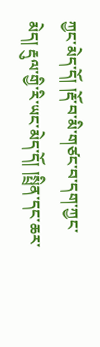ཀྱང་མེད་དོ། །རྡོ་བ་མི་གཙང་བ་དག་ཀྱང་མེད། རྡུལ་གྱི་རི་ཡང་མེད་དོ། །སྤྲིན་དང་ཆར་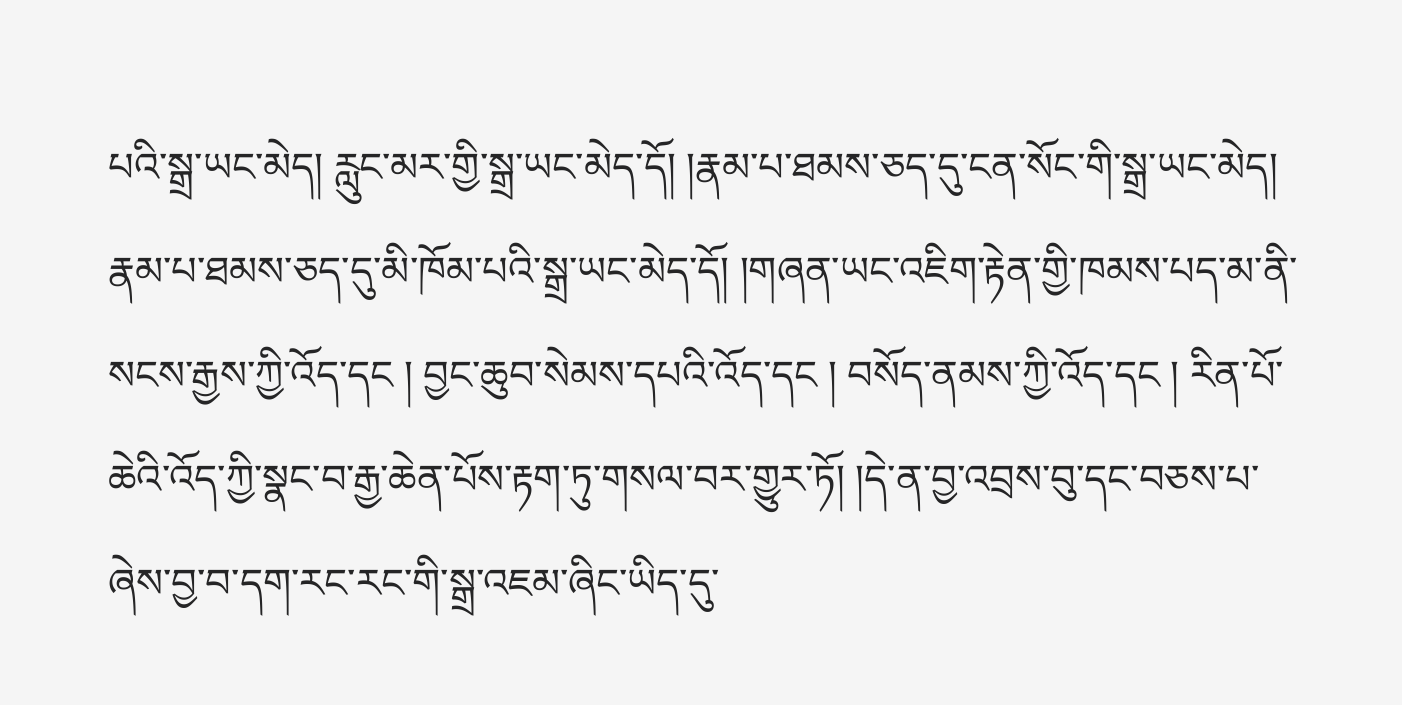པའི་སྒྲ་ཡང་མེད། རླུང་མར་གྱི་སྒྲ་ཡང་མེད་དོ། །རྣམ་པ་ཐམས་ཅད་དུ་ངན་སོང་གི་སྒྲ་ཡང་མེད། རྣམ་པ་ཐམས་ཅད་དུ་མི་ཁོམ་པའི་སྒྲ་ཡང་མེད་དོ། །གཞན་ཡང་འཇིག་རྟེན་གྱི་ཁམས་པད་མ་ནི་སངས་རྒྱས་ཀྱི་འོད་དང ། བྱང་ཆུབ་སེམས་དཔའི་འོད་དང ། བསོད་ནམས་ཀྱི་འོད་དང ། རིན་པོ་ཆེའི་འོད་ཀྱི་སྣང་བ་རྒྱ་ཆེན་པོས་རྟག་ཏུ་གསལ་བར་གྱུར་ཏོ། །དེ་ན་བྱ་འབྲས་བུ་དང་བཅས་པ་ཞེས་བྱ་བ་དག་རང་རང་གི་སྒྲ་འཇམ་ཞིང་ཡིད་དུ་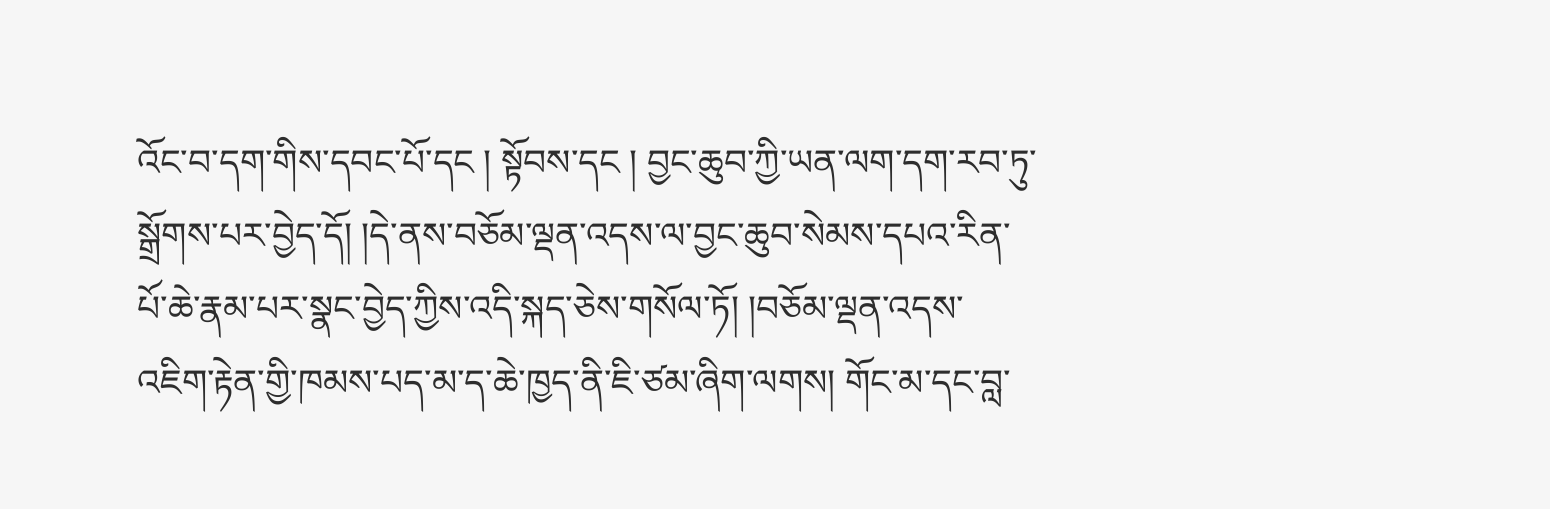འོང་བ་དག་གིས་དབང་པོ་དང ། སྟོབས་དང ། བྱང་ཆུབ་ཀྱི་ཡན་ལག་དག་རབ་ཏུ་སྒྲོགས་པར་བྱེད་དོ། །དེ་ནས་བཅོམ་ལྡན་འདས་ལ་བྱང་ཆུབ་སེམས་དཔའ་རིན་པོ་ཆེ་རྣམ་པར་སྣང་བྱེད་ཀྱིས་འདི་སྐད་ཅེས་གསོལ་ཏོ། །བཅོམ་ལྡན་འདས་འཇིག་རྟེན་གྱི་ཁམས་པད་མ་ད་ཆེ་ཁྱད་ནི་ཇི་ཙམ་ཞིག་ལགས། གོང་མ་དང་བླ་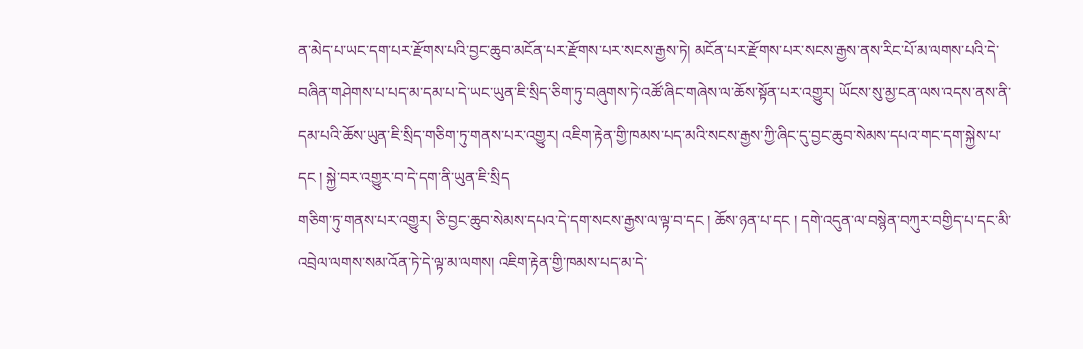ན་མེད་པ་ཡང་དག་པར་རྫོགས་པའི་བྱང་ཆུབ་མངོན་པར་རྫོགས་པར་སངས་རྒྱས་ཏེ། མངོན་པར་རྫོགས་པར་སངས་རྒྱས་ནས་རིང་པོ་མ་ལགས་པའི་དེ་བཞིན་གཤེགས་པ་པད་མ་དམ་པ་དེ་ཡང་ཡུན་ཇི་སྲིད་ཅིག་ཏུ་བཞུགས་ཏེ་འཚོ་ཞིང་གཞེས་ལ་ཆོས་སྟོན་པར་འགྱུར། ཡོངས་སུ་མྱ་ངན་ལས་འདས་ནས་ནི་དམ་པའི་ཆོས་ཡུན་ཇི་སྲིད་གཅིག་ཏུ་གནས་པར་འགྱུར། འཇིག་རྟེན་གྱི་ཁམས་པད་མའི་སངས་རྒྱས་ཀྱི་ཞིང་དུ་བྱང་ཆུབ་སེམས་དཔའ་གང་དག་སྐྱེས་པ་དང ། སྐྱེ་བར་འགྱུར་བ་དེ་དག་ནི་ཡུན་ཇི་སྲིད
གཅིག་ཏུ་གནས་པར་འགྱུར། ཅི་བྱང་ཆུབ་སེམས་དཔའ་དེ་དག་སངས་རྒྱས་ལ་ལྟ་བ་དང ། ཆོས་ཉན་པ་དང ། དགེ་འདུན་ལ་བསྙེན་བཀུར་བགྱིད་པ་དང་མི་འབྲེལ་ལགས་སམ་འོན་ཏེ་དེ་ལྟ་མ་ལགས། འཇིག་རྟེན་གྱི་ཁམས་པད་མ་དེ་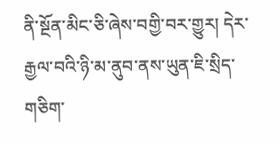ནི་སྔོན་མིང་ཅི་ཞེས་བགྱི་བར་གྱུར། དེར་རྒྱལ་བའི་ཉི་མ་ནུབ་ནས་ཡུན་ཇི་སྲིད་གཅིག་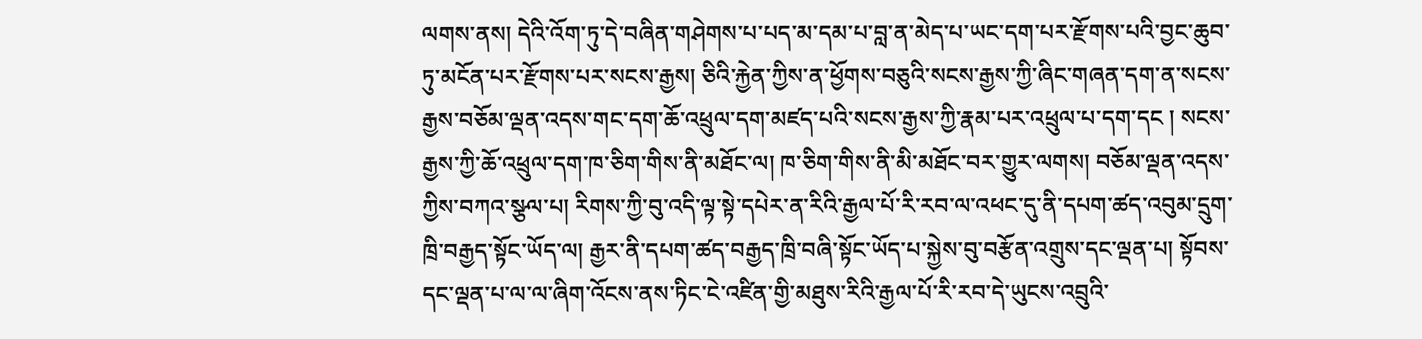ལགས་ནས། དེའི་འོག་ཏུ་དེ་བཞིན་གཤེགས་པ་པད་མ་དམ་པ་བླ་ན་མེད་པ་ཡང་དག་པར་རྫོགས་པའི་བྱང་ཆུབ་ཏུ་མངོན་པར་རྫོགས་པར་སངས་རྒྱས། ཅིའི་རྐྱེན་ཀྱིས་ན་ཕྱོགས་བཅུའི་སངས་རྒྱས་ཀྱི་ཞིང་གཞན་དག་ན་སངས་རྒྱས་བཅོམ་ལྡན་འདས་གང་དག་ཆོ་འཕྲུལ་དག་མཛད་པའི་སངས་རྒྱས་ཀྱི་རྣམ་པར་འཕྲུལ་པ་དག་དང ། སངས་རྒྱས་ཀྱི་ཆོ་འཕྲུལ་དག་ཁ་ཅིག་གིས་ནི་མཐོང་ལ། ཁ་ཅིག་གིས་ནི་མི་མཐོང་བར་གྱུར་ལགས། བཅོམ་ལྡན་འདས་ཀྱིས་བཀའ་སྩལ་པ། རིགས་ཀྱི་བུ་འདི་ལྟ་སྟེ་དཔེར་ན་རིའི་རྒྱལ་པོ་རི་རབ་ལ་འཕང་དུ་ནི་དཔག་ཚད་འབུམ་དྲུག་ཁྲི་བརྒྱད་སྟོང་ཡོད་ལ། རྒྱར་ནི་དཔག་ཚད་བརྒྱད་ཁྲི་བཞི་སྟོང་ཡོད་པ་སྐྱེས་བུ་བརྩོན་འགྲུས་དང་ལྡན་པ། སྟོབས་དང་ལྡན་པ་ལ་ལ་ཞིག་འོངས་ནས་ཏིང་ངེ་འཛིན་གྱི་མཐུས་རིའི་རྒྱལ་པོ་རི་རབ་དེ་ཡུངས་འབྲུའི་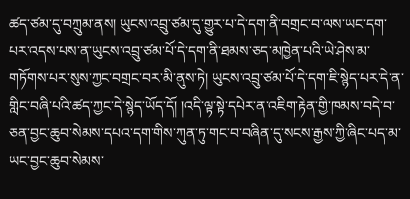ཚད་ཙམ་དུ་བཀྲུམ་ནས། ཡུངས་འབྲུ་ཙམ་དུ་གྱུར་པ་དེ་དག་ནི་བགྲང་བ་ལས་ཡང་དག་པར་འདས་པས་ན་ཡུངས་འབྲུ་ཙམ་པོ་དེ་དག་ནི་ཐམས་ཅད་མཁྱེན་པའི་ཡེ་ཤེས་མ་གཏོགས་པར་སུས་ཀྱང་བགྲང་བར་མི་ནུས་ཏེ། ཡུངས་འབྲུ་ཙམ་པོ་དེ་དག་ཇི་སྙེད་པར་དེ་ན་གླིང་བཞི་པའི་ཚད་ཀྱང་དེ་སྙེད་ཡོད་དོ། །འདི་ལྟ་སྟེ་དཔེར་ན་འཇིག་རྟེན་གྱི་ཁམས་བདེ་བ་ཅན་བྱང་ཆུབ་སེམས་དཔའ་དག་གིས་ཀུན་ཏུ་གང་བ་བཞིན་དུ་སངས་རྒྱས་ཀྱི་ཞིང་པད་མ་ཡང་བྱང་ཆུབ་སེམས་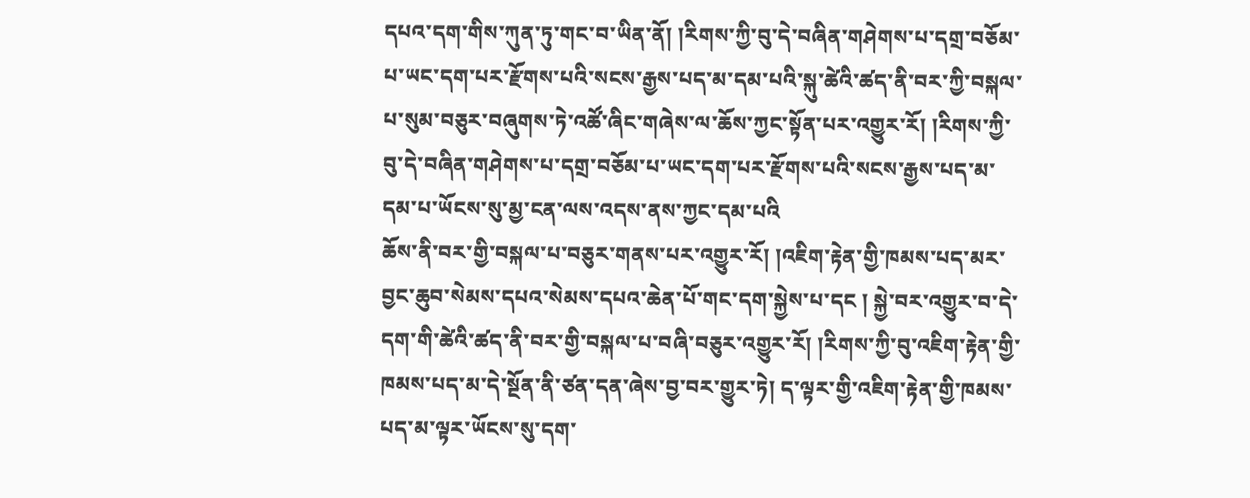དཔའ་དག་གིས་ཀུན་ཏུ་གང་བ་ཡིན་ནོ། །རིགས་ཀྱི་བུ་དེ་བཞིན་གཤེགས་པ་དགྲ་བཅོམ་པ་ཡང་དག་པར་རྫོགས་པའི་སངས་རྒྱས་པད་མ་དམ་པའི་སྐུ་ཚེའི་ཚད་ནི་བར་ཀྱི་བསྐལ་པ་སུམ་བཅུར་བཞུགས་ཏེ་འཚོ་ཞིང་གཞེས་ལ་ཆོས་ཀྱང་སྟོན་པར་འགྱུར་རོ། །རིགས་ཀྱི་བུ་དེ་བཞིན་གཤེགས་པ་དགྲ་བཅོམ་པ་ཡང་དག་པར་རྫོགས་པའི་སངས་རྒྱས་པད་མ་དམ་པ་ཡོངས་སུ་མྱ་ངན་ལས་འདས་ནས་ཀྱང་དམ་པའི
ཆོས་ནི་བར་གྱི་བསྐལ་པ་བཅུར་གནས་པར་འགྱུར་རོ། །འཇིག་རྟེན་གྱི་ཁམས་པད་མར་བྱང་ཆུབ་སེམས་དཔའ་སེམས་དཔའ་ཆེན་པོ་གང་དག་སྐྱེས་པ་དང ། སྐྱེ་བར་འགྱུར་བ་དེ་དག་གི་ཚེའི་ཚད་ནི་བར་གྱི་བསྐལ་པ་བཞི་བཅུར་འགྱུར་རོ། །རིགས་ཀྱི་བུ་འཇིག་རྟེན་གྱི་ཁམས་པད་མ་དེ་སྔོན་ནི་ཙན་དན་ཞེས་བྱ་བར་གྱུར་ཏེ། ད་ལྟར་གྱི་འཇིག་རྟེན་གྱི་ཁམས་པད་མ་ལྟར་ཡོངས་སུ་དག་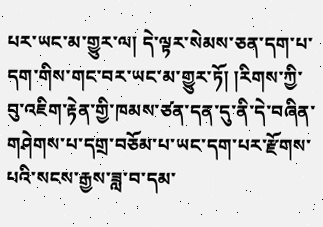པར་ཡང་མ་གྱུར་ལ། དེ་ལྟར་སེམས་ཅན་དག་པ་དག་གིས་གང་བར་ཡང་མ་གྱུར་ཏོ། །རིགས་ཀྱི་བུ་འཇིག་རྟེན་གྱི་ཁམས་ཙན་དན་དུ་ནི་དེ་བཞིན་གཤེགས་པ་དགྲ་བཅོམ་པ་ཡང་དག་པར་རྫོགས་པའི་སངས་རྒྱས་ཟླ་བ་དམ་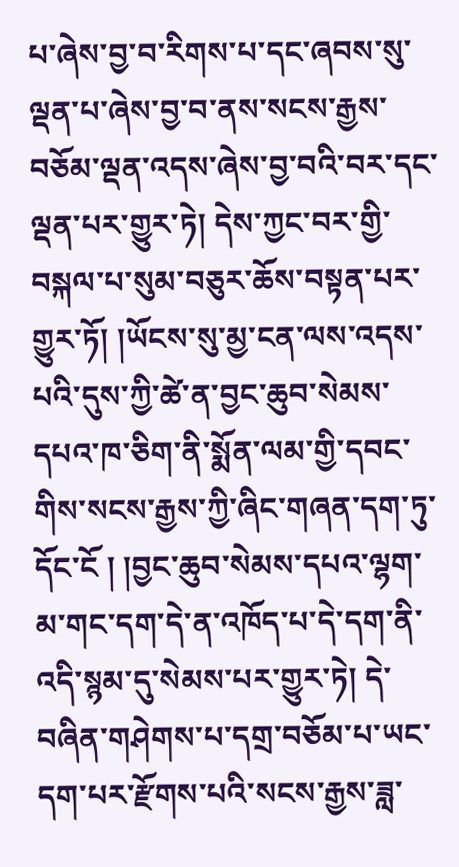པ་ཞེས་བྱ་བ་རིགས་པ་དང་ཞབས་སུ་ལྡན་པ་ཞེས་བྱ་བ་ནས་སངས་རྒྱས་བཅོམ་ལྡན་འདས་ཞེས་བྱ་བའི་བར་དང་ལྡན་པར་གྱུར་ཏེ། དེས་ཀྱང་བར་གྱི་བསྐལ་པ་སུམ་བཅུར་ཆོས་བསྟན་པར་གྱུར་ཏོ། །ཡོངས་སུ་མྱ་ངན་ལས་འདས་པའི་དུས་ཀྱི་ཚེ་ན་བྱང་ཆུབ་སེམས་དཔའ་ཁ་ཅིག་ནི་སྨོན་ལམ་གྱི་དབང་གིས་སངས་རྒྱས་ཀྱི་ཞིང་གཞན་དག་ཏུ་དོང་ངོ ། །བྱང་ཆུབ་སེམས་དཔའ་ལྷག་མ་གང་དག་དེ་ན་འཁོད་པ་དེ་དག་ནི་འདི་སྙམ་དུ་སེམས་པར་གྱུར་ཏེ། དེ་བཞིན་གཤེགས་པ་དགྲ་བཅོམ་པ་ཡང་དག་པར་རྫོགས་པའི་སངས་རྒྱས་ཟླ་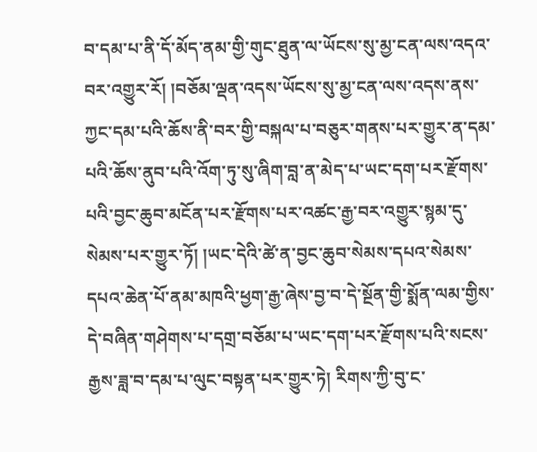བ་དམ་པ་ནི་དོ་མོད་ནམ་གྱི་གུང་ཐུན་ལ་ཡོངས་སུ་མྱ་ངན་ལས་འདའ་བར་འགྱུར་རོ། །བཅོམ་ལྡན་འདས་ཡོངས་སུ་མྱ་ངན་ལས་འདས་ནས་ཀྱང་དམ་པའི་ཆོས་ནི་བར་གྱི་བསྐལ་པ་བཅུར་གནས་པར་གྱུར་ན་དམ་པའི་ཆོས་ནུབ་པའི་འོག་ཏུ་སུ་ཞིག་བླ་ན་མེད་པ་ཡང་དག་པར་རྫོགས་པའི་བྱང་ཆུབ་མངོན་པར་རྫོགས་པར་འཚང་རྒྱ་བར་འགྱུར་སྙམ་དུ་སེམས་པར་གྱུར་ཏོ། །ཡང་དེའི་ཚེ་ན་བྱང་ཆུབ་སེམས་དཔའ་སེམས་དཔའ་ཆེན་པོ་ནམ་མཁའི་ཕྱག་རྒྱ་ཞེས་བྱ་བ་དེ་སྔོན་གྱི་སྨོན་ལམ་གྱིས་དེ་བཞིན་གཤེགས་པ་དགྲ་བཅོམ་པ་ཡང་དག་པར་རྫོགས་པའི་སངས་རྒྱས་ཟླ་བ་དམ་པ་ལུང་བསྟན་པར་གྱུར་ཏེ། རིགས་ཀྱི་བུ་ང་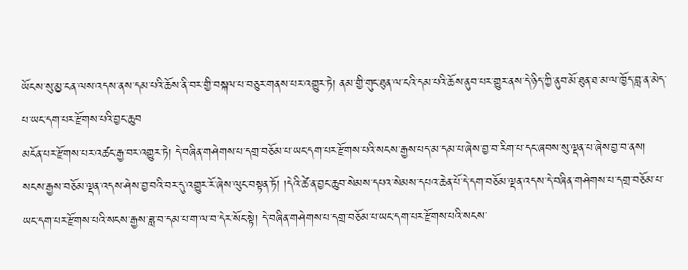ཡོངས་སུ་མྱ་ངན་ལས་འདས་ནས་དམ་པའི་ཆོས་ནི་བར་གྱི་བསྐལ་པ་བཅུར་གནས་པར་འགྱུར་ཏེ། ནམ་གྱི་གུང་ཐུན་ལ་ངའི་དམ་པའི་ཆོས་ནུབ་པར་གྱུར་ནས་དེ་ཉིད་ཀྱི་ནུབ་མོ་ཐུན་ཐ་མ་ལ་ཁྱོད་བླ་ན་མེད་པ་ཡང་དག་པར་རྫོགས་པའི་བྱང་ཆུབ
མངོན་པར་རྫོགས་པར་འཚང་རྒྱ་བར་འགྱུར་ཏེ། དེ་བཞིན་གཤེགས་པ་དགྲ་བཅོམ་པ་ཡང་དག་པར་རྫོགས་པའི་སངས་རྒྱས་པད་མ་དམ་པ་ཞེས་བྱ་བ་རིག་པ་དང་ཞབས་སུ་ལྡན་པ་ཞེས་བྱ་བ་ནས། སངས་རྒྱས་བཅོམ་ལྡན་འདས་ཤེས་བྱ་བའི་བར་དུ་འགྱུར་རོ་ཞེས་ལུང་བསྟན་ཏོ། །དེའི་ཚེ་ན་བྱང་ཆུབ་སེམས་དཔའ་སེམས་དཔའ་ཆེན་པོ་དེ་དག་བཅོམ་ལྡན་འདས་དེ་བཞིན་གཤེགས་པ་དགྲ་བཅོམ་པ་ཡང་དག་པར་རྫོགས་པའི་སངས་རྒྱས་ཟླ་བ་དམ་པ་ག་ལ་བ་དེར་སོང་སྟེ། དེ་བཞིན་གཤེགས་པ་དགྲ་བཅོམ་པ་ཡང་དག་པར་རྫོགས་པའི་སངས་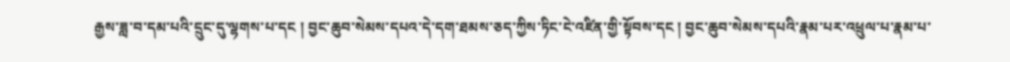རྒྱས་ཟླ་བ་དམ་པའི་དྲུང་དུ་ལྷགས་པ་དང ། བྱང་ཆུབ་སེམས་དཔའ་དེ་དག་ཐམས་ཅད་ཀྱིས་ཏིང་ངེ་འཛིན་གྱི་སྟོབས་དང ། བྱང་ཆུབ་སེམས་དཔའི་རྣམ་པར་འཕྲུལ་པ་རྣམ་པ་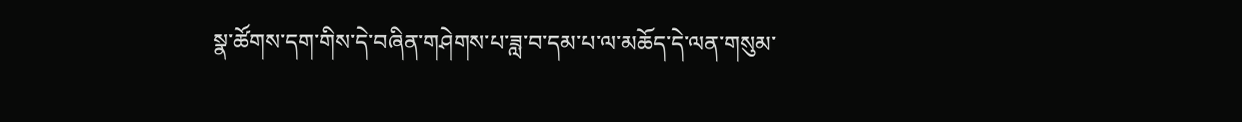སྣ་ཚོགས་དག་གིས་དེ་བཞིན་གཤེགས་པ་ཟླ་བ་དམ་པ་ལ་མཆོད་དེ་ལན་གསུམ་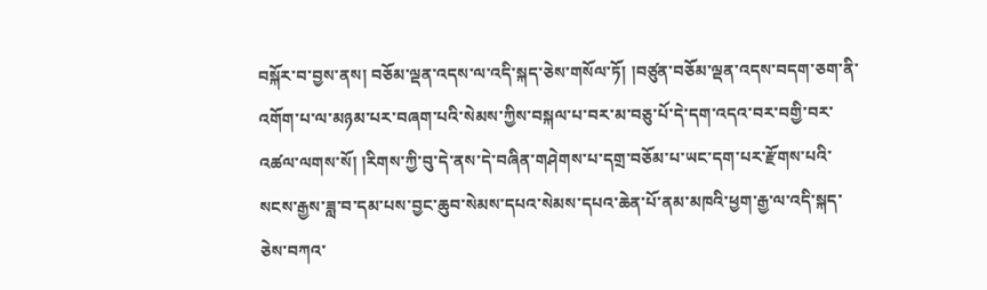བསྐོར་བ་བྱས་ནས། བཅོམ་ལྡན་འདས་ལ་འདི་སྐད་ཅེས་གསོལ་ཏོ། །བཙུན་བཅོམ་ལྡན་འདས་བདག་ཅག་ནི་འགོག་པ་ལ་མཉམ་པར་བཞག་པའི་སེམས་ཀྱིས་བསྐལ་པ་བར་མ་བཅུ་པོ་དེ་དག་འདའ་བར་བགྱི་བར་འཚལ་ལགས་སོ། །རིགས་ཀྱི་བུ་དེ་ནས་དེ་བཞིན་གཤེགས་པ་དགྲ་བཅོམ་པ་ཡང་དག་པར་རྫོགས་པའི་སངས་རྒྱས་ཟླ་བ་དམ་པས་བྱང་ཆུབ་སེམས་དཔའ་སེམས་དཔའ་ཆེན་པོ་ནམ་མཁའི་ཕྱག་རྒྱ་ལ་འདི་སྐད་ཅེས་བཀའ་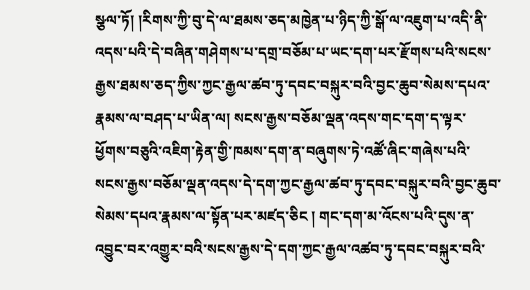སྩལ་ཏོ། །རིགས་ཀྱི་བུ་དེ་ལ་ཐམས་ཅད་མཁྱེན་པ་ཉིད་ཀྱི་སྒོ་ལ་འཇུག་པ་འདི་ནི་འདས་པའི་དེ་བཞིན་གཤེགས་པ་དགྲ་བཅོམ་པ་ཡང་དག་པར་རྫོགས་པའི་སངས་རྒྱས་ཐམས་ཅད་ཀྱིས་ཀྱང་རྒྱལ་ཚབ་ཏུ་དབང་བསྐུར་བའི་བྱང་ཆུབ་སེམས་དཔའ་རྣམས་ལ་བཤད་པ་ཡིན་ལ། སངས་རྒྱས་བཅོམ་ལྡན་འདས་གང་དག་ད་ལྟར་ཕྱོགས་བཅུའི་འཇིག་རྟེན་གྱི་ཁམས་དག་ན་བཞུགས་ཏེ་འཚོ་ཞིང་གཞེས་པའི་སངས་རྒྱས་བཅོམ་ལྡན་འདས་དེ་དག་ཀྱང་རྒྱལ་ཚབ་ཏུ་དབང་བསྐུར་བའི་བྱང་ཆུབ་སེམས་དཔའ་རྣམས་ལ་སྟོན་པར་མཛད་ཅིང ། གང་དག་མ་འོངས་པའི་དུས་ན་འབྱུང་བར་འགྱུར་བའི་སངས་རྒྱས་དེ་དག་ཀྱང་རྒྱལ་འཚབ་ཏུ་དབང་བསྐུར་བའི་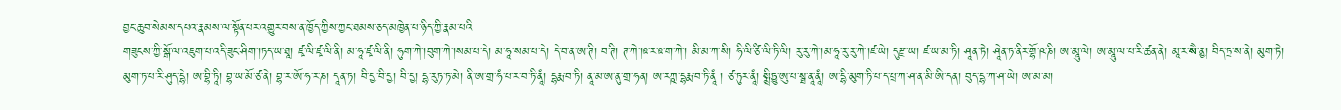བྱང་ཆུབ་སེམས་དཔའ་རྣམས་ལ་སྟོན་པར་འགྱུར་བས་ན་ཁྱོད་ཀྱིས་ཀྱང་ཐམས་ཅད་མཁྱེན་པ་ཉིད་ཀྱི་རྣམ་པའི
གཟུངས་ཀྱི་སྒོ་ལ་འཇུག་པ་འདི་ཟུང་ཤིག་།ཏད་ཡ་ཐཱ། ཛྭ་ལི་ཛྭ་ལི་ནི། མ་ཧཱ་ཛྭ་ལི་ནི། ཧུག་ཀེ་།བུག་ཀེ་།སམ་པ་དེ། མ་ཧཱ་སམ་པ་དེ། དེ་བ་ན་ཨ་ཊི། བ་ཊི། ཊ་ཀེ་།ཋ་ར་ཋ་ག་ཀེ་། མི་མ་ཀ་སི། ཧི་ལི་ཙི་ལི་ཏི་ལི། རུ་རུ་ཀེ་།མ་ཧཱ་རུ་རུ་ཀེ་།ཛ་ཡེ། དུརྫ་ཡ། ཛ་ཡ་མ་ཏི། ཤཱན་ཏེ། ཤཱེན་ཏ་ནིར་གྷོ་ཥ་ཎི། ཨ་མཱུ་ལེ། ཨ་མཱུ་ལ་པ་རི་ཚན་ནེ། མཱ་ར་སཻ་ནྱ། བིད་ཏྲ་ས་ནེ། མུག་ཏེ། མུག་ཏ་པ་རི་ཤུད་དྷེ། ཨ་བྷི་ཏཱི། བྷ་ཡ་མོ་ཙ་ནེ། བྷ་ར་ཨོ་ཧ་ར་ཎ། དཱན་ཏ། བི་དྱ་བི་དྱ། བི་དྱ། དྷ་རུཏ་ཏ་མེ། ནི་ཨ་གྲ་ཧཾ་པ་ར་བ་ཏི་ནཱཾ། དྷརྨ་བ་ཏི། ནཱ་མ་ཨ་ནུ་གྲ་ཧན། ཨ་རཀྵ་དྷརྨ་བ་ཏི་ནཱཾ ། ཙ་ཏུར་ནཱཾ། སྨྲིཏྱུ་ཨུ་པ་སྠ་ནཱ་ནཱཾ། ཨ་དྷི་མུག་ཏི་པ་ད་པྲ་ཀ་ཤ་ན་མི་ཨི་དན། བུད་དྷ་ཀ་ཤ་ཡེ། ཨ་མ་མ།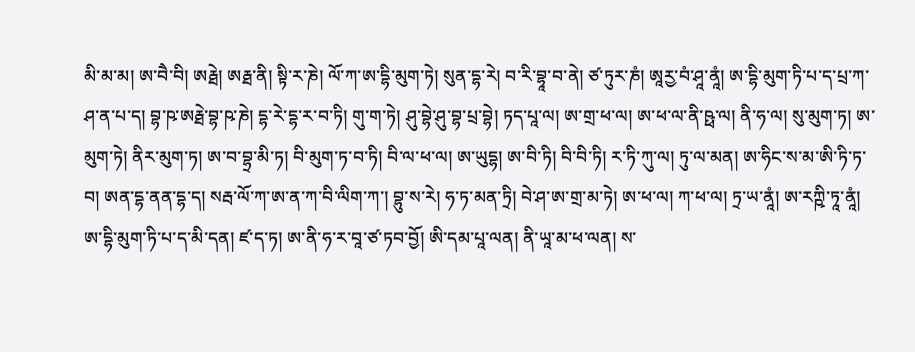མི་མ་མ། ཨ་བཻ་བི། ཨརྠེ། ཨརྠ་ནི། སྟི་ར་ཎེ། ལོ་ཀ་ཨ་དྷི་མུག་ཏེ། སུན་དྷ་རེ། བ་རི་བྷཱ་བ་ནེ། ཙ་ཏུར་ཎཾ། ཨཱརྱ་བཾ་ཤཱ་ནཱཾ། ཨ་དྷི་མུག་ཏི་པ་ད་པྲ་ཀ་ཤ་ན་པ་ད། བྷ་ཥ་ཨརྠེ་བྷ་ཥ་ཎེ། དྷ་རེ་དྷ་ར་བ་ཏི། གུ་ག་ཏེ། ཤུ་བྷེ་ཤུ་བྷ་པྲ་བྷེ། ཏད་པཱ་ལ། ཨ་གྲ་ཕ་ལ། ཨ་ཕ་ལ་ནི་ཥྥ་ལ། ནི་ཧ་ལ། སུ་མུག་ཏ། ཨ་མུག་ཏེ། ནིར་མུག་ཏ། ཨ་བ་བྷྲ་མི་ཏ། བི་མུག་ཏ་བ་ཏི། བི་ལ་ཕ་ལ། ཨ་ཡུདྷ། ཨ་བི་ཏི། བི་བི་ཏི། ར་ཏི་ཀུ་ལ། ཏུ་ལ་མན། ཨ་ཧིང་ས་མ་ཨི་ཏི་ཏ་བ། ཨན་དྷ་ནན་དྷ་ད། སརྦ་ལོ་ཀ་ཨ་ན་ཀ་བི་ལིག་ཀ་། བྷུ་ས་རེ། ཧ་ཏ་མན་ཏྲི། བེ་ཤ་ཨ་གྲ་མ་ཏེ། ཨ་ཕ་ལ། ཀ་ཕ་ལ། ཏྲ་ཡ་ནཱཾ། ཨ་རཀྵི་ཏཱ་ནཱཾ། ཨ་དྷི་མུག་ཏི་པ་ད་མི་དན། ཛ་ད་ཏ། ཨ་ནི་ཧ་ར་བཱ་ཙ་ཏབ་བྱོ། ཨི་དམ་པཱ་ལན། ནི་ཡཱ་མ་ཕ་ལན། ས་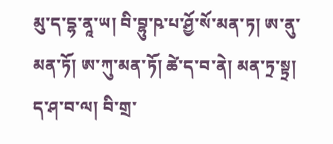མུ་ད་དྷ་ནཱ་ཡ། བི་བྷུ་ཥ་པ་ཤྱོ་སོ་མན་ཏ། ཨ་ནུ་མན་ཏོ། ཨ་ཀུ་མན་ཏོ། ཚེ་ད་བ་ནེ། མན་ཏྲ་སྟྲ། ད་ཤ་བ་ལ། བི་གྲ་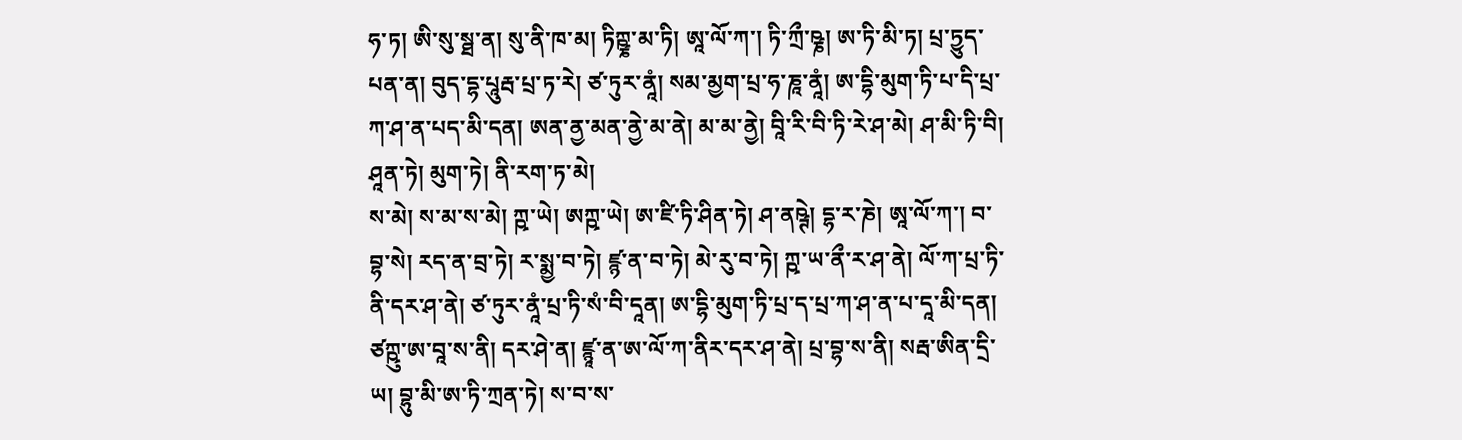ཧ་ཏ། ཨི་སུ་སྠ་ན། སུ་ནི་ཁ་མ། ཏིཀྵྞ་མ་ཏི། ཨཱ་ལོ་ཀ་། ཏི་ཀྲྀ་ཥྞ། ཨ་ཏི་མི་ཏ། པྲ་ཏྱུད་པན་ན། བུད་དྷ་པཱུརྦ་པྲ་ཏ་རེ། ཙ་ཏུར་ནཱཾ། སམ་མྱག་པྲ་ཧ་ཎཱ་ནཱཾ། ཨ་དྷི་མུག་ཏི་པ་དི་པྲ་ཀ་ཤ་ན་པད་མི་དན། ཨན་ནྱ་མན་ནྱེ་མ་ནེ། མ་མ་ནྱེ། བཱི་རི་བི་ཏི་རེ་ཤ་མེ། ཤ་མི་ཏི་བི། ཤཱན་ཏེ། མུག་ཏེ། ནི་རག་ཏ་མེ།
ས་མེ། ས་མ་ས་མེ། ཀྵ་ཡེ། ཨཀྵ་ཡེ། ཨ་ཛི་ཏི་ཤིན་ཏེ། ཤ་ནཥྚེ། དྷ་ར་ཎེ། ཨཱ་ལོ་ཀ་། བ་བྷ་སེ། རད་ན་བྲ་ཏེ། ར་སྨྱ་བ་ཏེ། ཛྙ་ན་བ་ཏེ། མེ་རུ་བ་ཏེ། ཀྵ་ཡ་ནྀ་ར་ཤ་ནེ། ལོ་ཀ་པྲ་ཏི་ནི་དར་ཤ་ནེ། ཙ་ཏུར་ནཱཾ་པྲ་ཏི་སཾ་བི་དཱན། ཨ་དྷི་མུག་ཏི་པྲ་ད་པྲ་ཀ་ཤ་ན་པ་དཱ་མི་དན། ཙཀྵུ་ཨ་བཱ་ས་ནི། དར་ཤེ་ན། ཛྙཱ་ན་ཨ་ལོ་ཀ་ནིར་དར་ཤ་ནེ། པྲ་བྷ་ས་ནི། སརྦ་ཨིན་དྲི་ཡ། བྷུ་མི་ཨ་ཏི་ཀྲན་ཏེ། ས་བ་ས་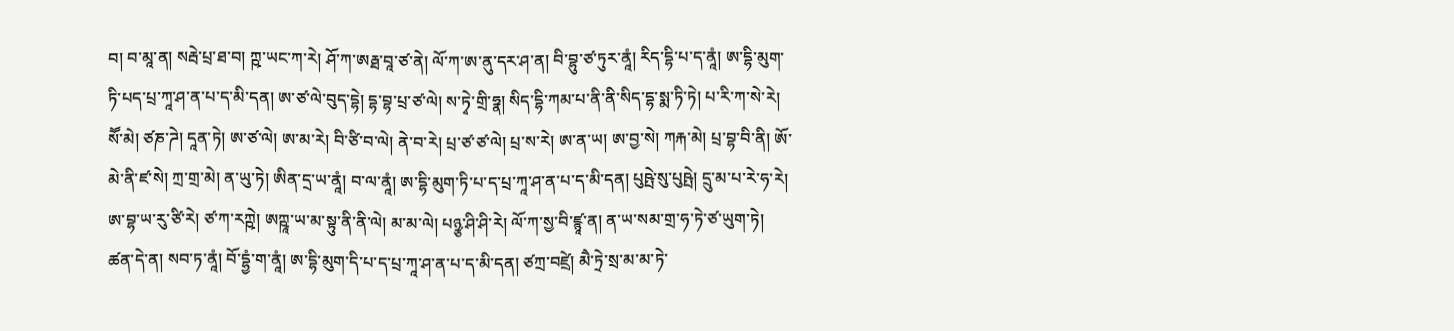བ། བ་མཱ་ན། སརྦེ་པྲ་ཐ་བ། ཀྵ་ཡང་ཀ་རེ། ཤོ་ཀ་ཨརྠ་བཱ་ཙ་ནེ། ལོ་ཀ་ཨ་ནུ་དར་ཤ་ན། བི་བྷུ་ཙ་ཏུར་ནཱཾ། རིད་དྷི་པ་ད་ནཱཾ། ཨ་དྷི་མུག་ཏི་པད་པྲ་ཀཱ་ཤ་ན་པ་ད་མི་དན། ཨ་ཙ་ལེ་བུད་དྷེ། དྷ་བྷ་པྲ་ཙ་ལེ། ས་ཏྭེ་གྲི་ཧྣ། སིད་དྷི་ཀམ་པ་ནི་ནི་སིད་དྷ་སྨ་ཏི་ཏེ། པ་རི་ཀ་སེ་རེ། སཽ་མེ། ཙཎ་ཌེ། དཱན་ཏེ། ཨ་ཙ་ལེ། ཨ་མ་རེ། བི་ཙི་བ་ལེ། ནེ་བ་རེ། པྲ་ཙ་ཙ་ལེ། པྲ་ས་རེ། ཨ་ན་ཡ། ཨ་བྱ་སེ། ཀརྐ་མེ། པྲ་བྷ་བི་ནི། ཨོ་མེ་ནི་ཛ་སེ། ཀྲ་གྲ་མེ། ན་ཡུ་ཏེ། ཨིན་དྲ་ཡ་ནཱཾ། བ་ལ་ནཱཾ། ཨ་དྷི་མུག་ཏི་པ་ད་པྲ་ཀཱ་ཤ་ན་པ་ད་མི་དན། པུཥྤེ་སུ་པུཥྤེ། དྲུ་མ་པ་རེ་ཧ་རེ། ཨ་བྷ་ཡ་རུ་ཙི་རེ། ཙ་ཀ་རཀྵེ། ཨཀྵཱ་ཡ་མ་སྟུ་ནི་ནི་ལེ། མ་མ་ལེ། པཉྩ་ཤི་ཤི་རེ། ལོ་ཀ་སྱ་བི་ཛྙཱ་ན། ན་ཡ་སམ་གྲ་ཧ་ཏེ་ཙ་ཡུག་ཏེ། ཚན་དེ་ན། སབ་ཏ་ནཱཾ། བོ་དྷྱཾ་ག་ནཱཾ། ཨ་དྷི་མུག་དི་པ་ད་པྲ་ཀཱ་ཤ་ན་པ་ད་མི་དན། ཙཀྲ་བཛྲེ། མཻ་ཏྲེ་སྲ་མ་མ་ཏེ་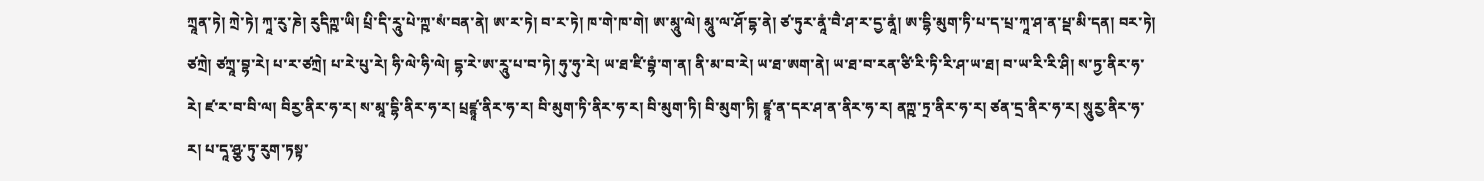ཀྲཱན་ཏེ། ཀྲེ་ཏེ། ཀཱ་རུ་ཎེ། རུདིཀྵ་ཡི། པྲི་དི་རཱུ་པེ་ཀྵ་སཾ་བན་ནེ། ཨ་ར་ཏེ། བ་ར་ཏེ། ཁ་གེ་ཁ་གེ། ཨ་མཱུ་ལེ། མཱུ་ལ་ཤོ་དྷ་ནེ། ཙ་ཏུར་ནཱཾ་བཻ་ཤ་ར་དྱ་ནཱཾ། ཨ་དྷི་མུག་ཏི་པ་ད་པྲ་ཀཱ་ཤ་ན་པྡ་མི་དན། བར་ཏེ། ཙཀྲེ། ཙཀྲཱ་བྷ་རེ། པ་ར་ཙཀྲེ། པ་རེ་པུ་རེ། ཧི་ལེ་ཧི་ལེ། དྷ་རེ་ཨ་རཱུ་པ་བ་ཏེ། ཧུ་ཧུ་རེ། ཡ་ཐ་ཛི་བྷཾ་ག་ན། ནི་མ་བ་རེ། ཡ་ཐ་ཨག་ནེ། ཡ་ཐ་བ་རན་ཙི་རི་ཏི་རི་ཤ་ཡ་ཐ། བ་ཡ་རི་རི་ཤི། ས་ཏྱ་ནིར་ཧ་རེ། ཛ་ར་བ་བི་ལ། བིརྱ་ནིར་ཧ་ར། ས་མཱ་དྷི་ནིར་ཧ་ར། པྲཛྙཱ་ནིར་ཧ་ར། བི་མུག་ཏི་ནིར་ཧ་ར། བི་མུག་ཏི། བི་མུག་ཏི། ཛྙཱ་ན་དར་ཤ་ན་ནིར་ཧ་ར། ནཀྵ་ཏྲ་ནིར་ཧ་ར། ཙན་དྲ་ནིར་ཧ་ར། སཱུརྱ་ནིར་ཧ་ར། པ་དཱ་ཤྩ་ཏུ་རུག་ཏསྟ་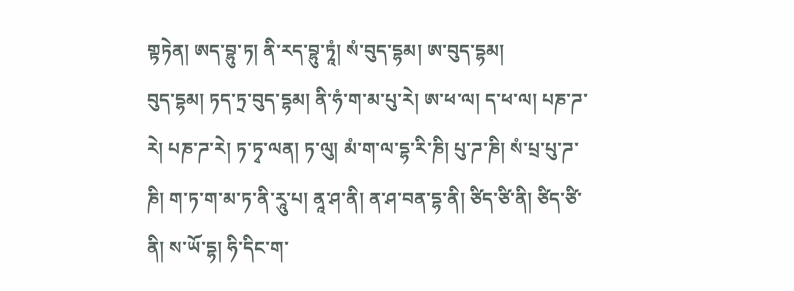གྟཏེན། ཨད་བྷུ་ཏ། ནི་རད་བྷུ་ཏཱཾ། སཾ་བུད་དྷམ། ཨ་བུད་དྷམ།
བུད་དྷམ། ཏད་ཏྲ་བུད་དྷམ། ནི་ཧཾ་ག་མ་པུ་རེ། ཨ་ཕ་ལ། ད་ཕ་ལ། པཎ་ཌ་རེ། པཎ་ཌ་རེ། ཏ་ཏྭ་ལན། ཏ་ལུ། མཾ་ག་ལ་དྷ་རི་ཎི། པུ་ཌ་ཎི། སཾ་པྲ་པུ་ཌ་ཎི། ག་ཏ་ག་མ་ཏ་ནི་རཱུ་པ། ནཱ་ཤ་ནི། ན་ཤ་བན་དྷ་ནི། ཙིད་ཙི་ནི། ཙིད་ཙི་ནི། ས་ཡོ་དྷ། ཧི་དིང་ག་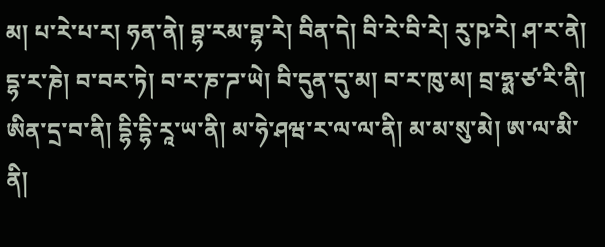མ། པ་རེ་པ་ར། ཧན་ནེ། བྷ་རམ་བྷ་རེ། བིན་དེ། བི་རེ་བི་རེ། རུ་ཥ་རེ། ཤ་ར་ནེ། དྷ་ར་ཎེ། བ་བར་ཏེ། བ་ར་ཎ་ཌ་ཡེ། བི་དུན་དུ་མ། བ་ར་ཁུ་མ། བྲ་ཧྨ་ཙ་རི་ནི། ཨིན་དྲ་བ་ནི། དྷི་དྷི་རཱ་ཡ་ནི། མ་ཧེ་ཤཝ་ར་ལ་ལ་ནི། མ་མ་སུ་མེ། ཨ་ལ་མི་ནི།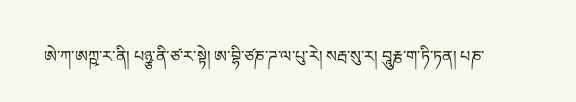ཨེ་ཀ་ཨཀྵ་ར་ནི། པཉྩ་ནི་ཙ་ར་སྟེ། ཨ་བྷི་ཙཎ་ཌ་ལ་པུ་རེ། སརྦ་སུ་ར། བཱུརྞ་ག་ཏི་ཏན། པཎ་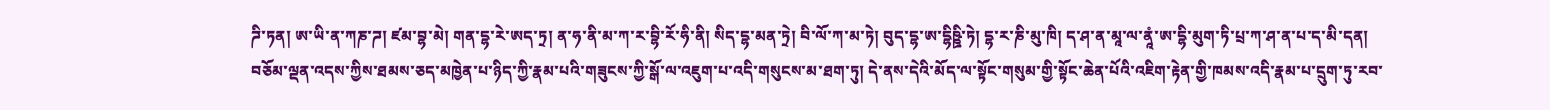ཌི་ཏན། ཨ་ཡི་ན་ཀཎ་ཌ། ཛམ་བྷ་མེ། གན་དྷ་རེ་ཨད་ཏྲ། ན་ཧ་ནི་མ་ཀ་ར་བྷི་རོ་ཧི་ནི། སིད་དྷ་མན་ཏྲེ། བི་ལོ་ཀ་མ་ཏེ། བུད་དྷ་ཨ་དྷིཥྛི་ཏེ། དྷ་ར་ཎི་མུ་ཁི། ད་ཤ་ན་མཱ་ལ་ནཱཾ་ཨ་དྷི་མུག་ཏི་པྲ་ཀ་ཤ་ན་པ་ད་མི་དན། བཅོམ་ལྡན་འདས་ཀྱིས་ཐམས་ཅད་མཁྱེན་པ་ཉིད་ཀྱི་རྣམ་པའི་གཟུངས་ཀྱི་སྒོ་ལ་འཇུག་པ་འདི་གསུངས་མ་ཐག་ཏུ། དེ་ནས་དེའི་མོད་ལ་སྟོང་གསུམ་གྱི་སྟོང་ཆེན་པོའི་འཇིག་རྟེན་གྱི་ཁམས་འདི་རྣམ་པ་དྲུག་ཏུ་རབ་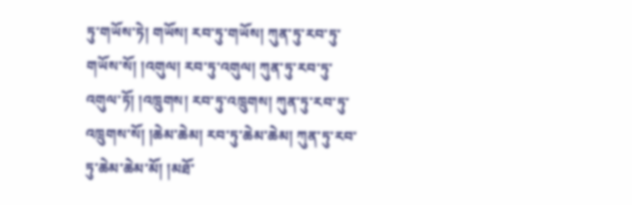ཏུ་གཡོས་ཏེ། གཡོས། རབ་ཏུ་གཡོས། ཀུན་ཏུ་རབ་ཏུ་གཡོས་སོ། །འགུལ། རབ་ཏུ་འགུལ། ཀུན་ཏུ་རབ་ཏུ་འགུལ་ཏོ། །འཁྲུགས། རབ་ཏུ་འཁྲུགས། ཀུན་ཏུ་རབ་ཏུ་འཁྲུགས་སོ། །ཆེམ་ཆེམ། རབ་ཏུ་ཆེམ་ཆེམ། ཀུན་ཏུ་རབ་ཏུ་ཆེམ་ཆེམ་མོ། །མཐོ་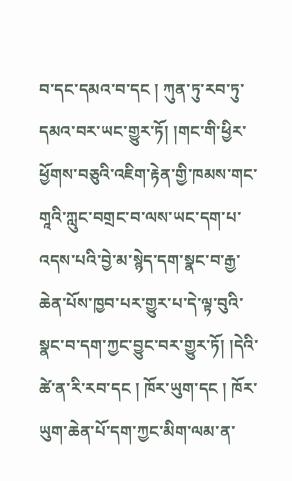བ་དང་དམའ་བ་དང ། ཀུན་ཏུ་རབ་ཏུ་དམའ་བར་ཡང་གྱུར་ཏོ། །གང་གི་ཕྱིར་ཕྱོགས་བཅུའི་འཇིག་རྟེན་གྱི་ཁམས་གང་གཱའི་ཀླུང་བགྲང་བ་ལས་ཡང་དག་པ་འདས་པའི་བྱེ་མ་སྙེད་དག་སྣང་བ་རྒྱ་ཆེན་པོས་ཁྱབ་པར་གྱུར་པ་དེ་ལྟ་བུའི་སྣང་བ་དག་ཀྱང་བྱུང་བར་གྱུར་ཏོ། །དེའི་ཚེ་ན་རི་རབ་དང ། ཁོར་ཡུག་དང ། ཁོར་ཡུག་ཆེན་པོ་དག་ཀྱང་མིག་ལམ་ན་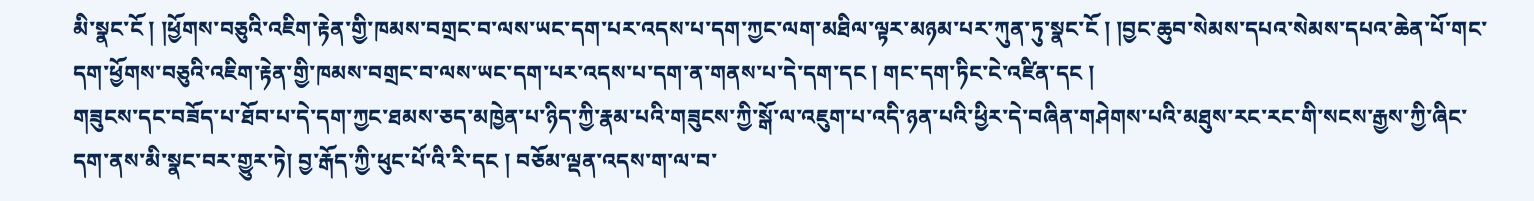མི་སྣང་ངོ ། །ཕྱོགས་བཅུའི་འཇིག་རྟེན་གྱི་ཁམས་བགྲང་བ་ལས་ཡང་དག་པར་འདས་པ་དག་ཀྱང་ལག་མཐིལ་ལྟར་མཉམ་པར་ཀུན་ཏུ་སྣང་ངོ ། །བྱང་ཆུབ་སེམས་དཔའ་སེམས་དཔའ་ཆེན་པོ་གང་དག་ཕྱོགས་བཅུའི་འཇིག་རྟེན་གྱི་ཁམས་བགྲང་བ་ལས་ཡང་དག་པར་འདས་པ་དག་ན་གནས་པ་དེ་དག་དང ། གང་དག་ཏིང་ངེ་འཛིན་དང །
གཟུངས་དང་བཟོད་པ་ཐོབ་པ་དེ་དག་ཀྱང་ཐམས་ཅད་མཁྱེན་པ་ཉིད་ཀྱི་རྣམ་པའི་གཟུངས་ཀྱི་སྒོ་ལ་འཇུག་པ་འདི་ཉན་པའི་ཕྱིར་དེ་བཞིན་གཤེགས་པའི་མཐུས་རང་རང་གི་སངས་རྒྱས་ཀྱི་ཞིང་དག་ནས་མི་སྣང་བར་གྱུར་ཏེ། བྱ་རྒོད་ཀྱི་ཕུང་པོ་འི་རི་དང ། བཅོམ་ལྡན་འདས་ག་ལ་བ་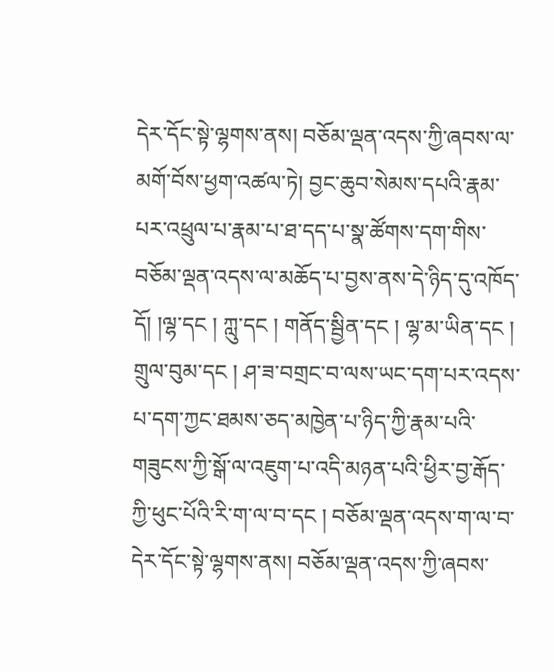དེར་དོང་སྟེ་ལྷགས་ནས། བཅོམ་ལྡན་འདས་ཀྱི་ཞབས་ལ་མགོ་བོས་ཕྱག་འཚལ་ཏེ། བྱང་ཆུབ་སེམས་དཔའི་རྣམ་པར་འཕྲུལ་པ་རྣམ་པ་ཐ་དད་པ་སྣ་ཚོགས་དག་གིས་བཅོམ་ལྡན་འདས་ལ་མཆོད་པ་བྱས་ནས་དེ་ཉིད་དུ་འཁོད་དོ། །ལྷ་དང ། ཀླུ་དང ། གནོད་སྦྱིན་དང ། ལྷ་མ་ཡིན་དང ། གྲུལ་བུམ་དང ། ཤ་ཟ་བགྲང་བ་ལས་ཡང་དག་པར་འདས་པ་དག་ཀྱང་ཐམས་ཅད་མཁྱེན་པ་ཉིད་ཀྱི་རྣམ་པའི་གཟུངས་ཀྱི་སྒོ་ལ་འཇུག་པ་འདི་མཉན་པའི་ཕྱིར་བྱ་རྒོད་ཀྱི་ཕུང་པོའི་རི་ག་ལ་བ་དང ། བཅོམ་ལྡན་འདས་ག་ལ་བ་དེར་དོང་སྟེ་ལྷགས་ནས། བཅོམ་ལྡན་འདས་ཀྱི་ཞབས་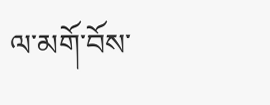ལ་མགོ་བོས་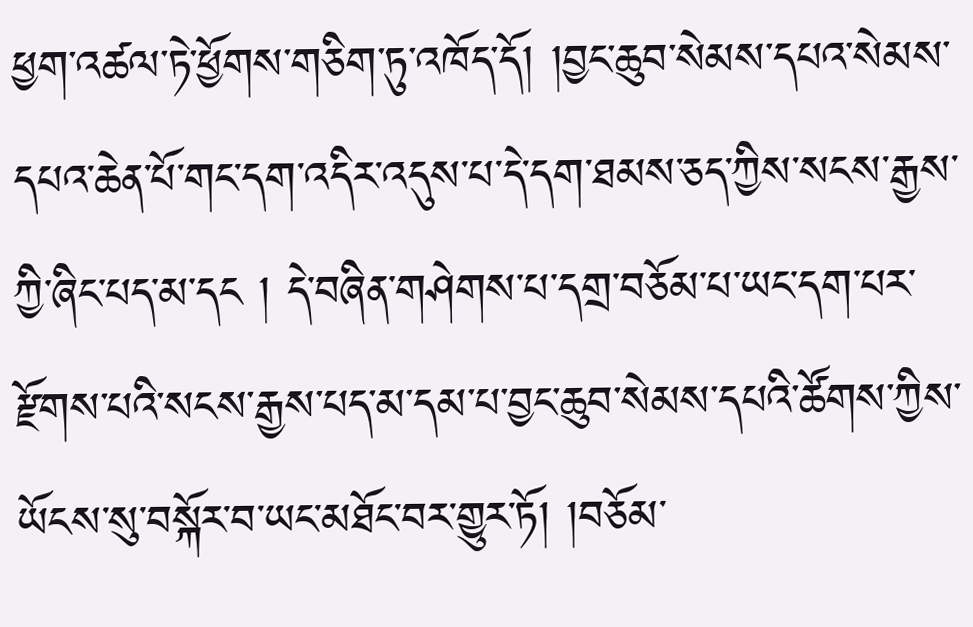ཕྱག་འཚལ་ཏེ་ཕྱོགས་གཅིག་ཏུ་འཁོད་དོ། །བྱང་ཆུབ་སེམས་དཔའ་སེམས་དཔའ་ཆེན་པོ་གང་དག་འདིར་འདུས་པ་དེ་དག་ཐམས་ཅད་ཀྱིས་སངས་རྒྱས་ཀྱི་ཞིང་པད་མ་དང ། དེ་བཞིན་གཤེགས་པ་དགྲ་བཅོམ་པ་ཡང་དག་པར་རྫོགས་པའི་སངས་རྒྱས་པད་མ་དམ་པ་བྱང་ཆུབ་སེམས་དཔའི་ཚོགས་ཀྱིས་ཡོངས་སུ་བསྐོར་བ་ཡང་མཐོང་བར་གྱུར་ཏོ། །བཅོམ་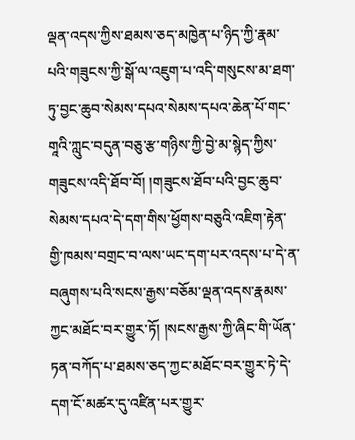ལྡན་འདས་ཀྱིས་ཐམས་ཅད་མཁྱེན་པ་ཉིད་ཀྱི་རྣམ་པའི་གཟུངས་ཀྱི་སྒོ་ལ་འཇུག་པ་འདི་གསུངས་མ་ཐག་ཏུ་བྱང་ཆུབ་སེམས་དཔའ་སེམས་དཔའ་ཆེན་པོ་གང་གཱའི་ཀླུང་བདུན་བཅུ་རྩ་གཉིས་ཀྱི་བྱེ་མ་སྙེད་ཀྱིས་གཟུངས་འདི་ཐོབ་བོ། །གཟུངས་ཐོབ་པའི་བྱང་ཆུབ་སེམས་དཔའ་དེ་དག་གིས་ཕྱོགས་བཅུའི་འཇིག་རྟེན་གྱི་ཁམས་བགྲང་བ་ལས་ཡང་དག་པར་འདས་པ་དེ་ན་བཞུགས་པའི་སངས་རྒྱས་བཅོམ་ལྡན་འདས་རྣམས་ཀྱང་མཐོང་བར་གྱུར་ཏོ། །སངས་རྒྱས་ཀྱི་ཞིང་གི་ཡོན་ཏན་བཀོད་པ་ཐམས་ཅད་ཀྱང་མཐོང་བར་གྱུར་ཏེ་དེ་དག་ངོ་མཚར་དུ་འཛིན་པར་གྱུར་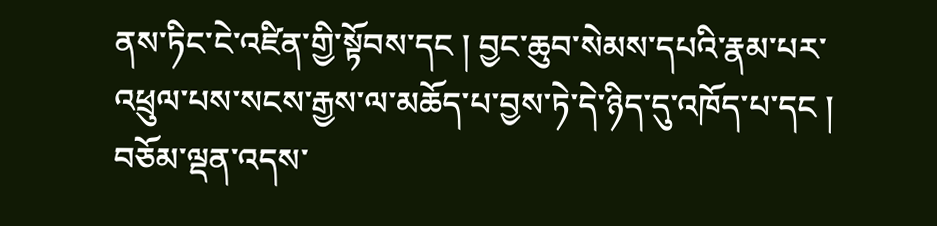ནས་ཏིང་ངེ་འཛིན་གྱི་སྟོབས་དང ། བྱང་ཆུབ་སེམས་དཔའི་རྣམ་པར་འཕྲུལ་པས་སངས་རྒྱས་ལ་མཆོད་པ་བྱས་ཏེ་དེ་ཉིད་དུ་འཁོད་པ་དང ། བཅོམ་ལྡན་འདས་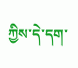ཀྱིས་དེ་དག་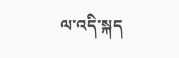ལ་འདི་སྐད